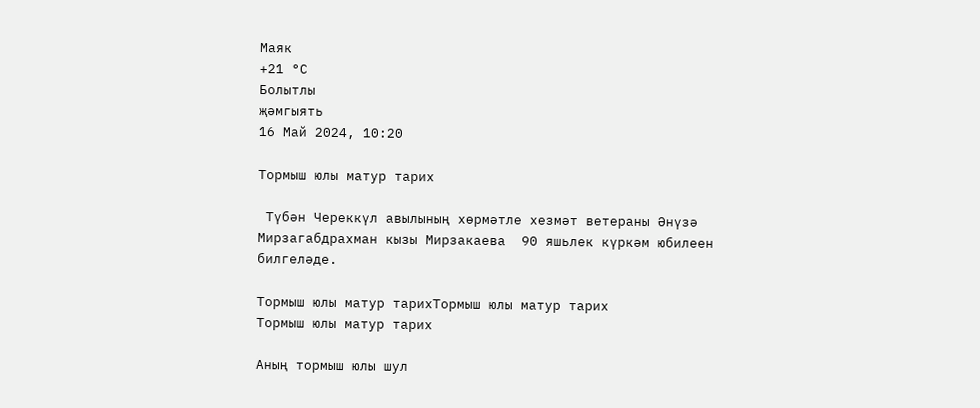Маяк
+21 °С
Болытлы
җәмгыять
16 Май 2024, 10:20

Тормыш юлы матур тарих

 Түбән Череккүл авылының хөрмәтле хезмәт ветераны Әнүзә Мирзагабдрахман кызы Мирзакаева  90 яшьлек күркәм юбилеен билгеләде.

Тормыш юлы матур тарихТормыш юлы матур тарих
Тормыш юлы матур тарих

Аның тормыш юлы шул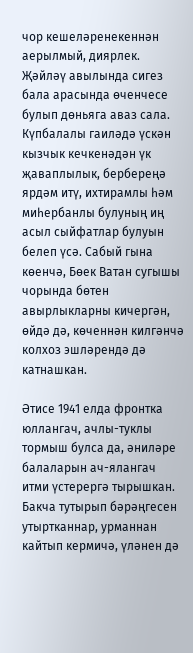чор кешеләренекеннән аерылмый, диярлек. Җәйләү авылында сигез бала арасында өченчесе булып дөньяга аваз сала. Күпбалалы гаиләдә үскән кызчык кечкенәдән үк җаваплылык, бербереңә ярдәм итү, ихтирамлы һәм миһербанлы булуның иң асыл сыйфатлар булуын белеп үсә. Сабый гына көенчә, Бөек Ватан сугышы чорында бөтен авырлыкларны кичергән, өйдә дә, көченнән килгәнчә колхоз эшләрендә дә катнашкан.

Әтисе 1941 елда фронтка юллангач, ачлы-туклы тормыш булса да, әниләре балаларын ач-ялангач итми үстерергә тырышкан. Бакча тутырып бәрәңгесен утыртканнар, урманнан кайтып кермичә, үләнен дә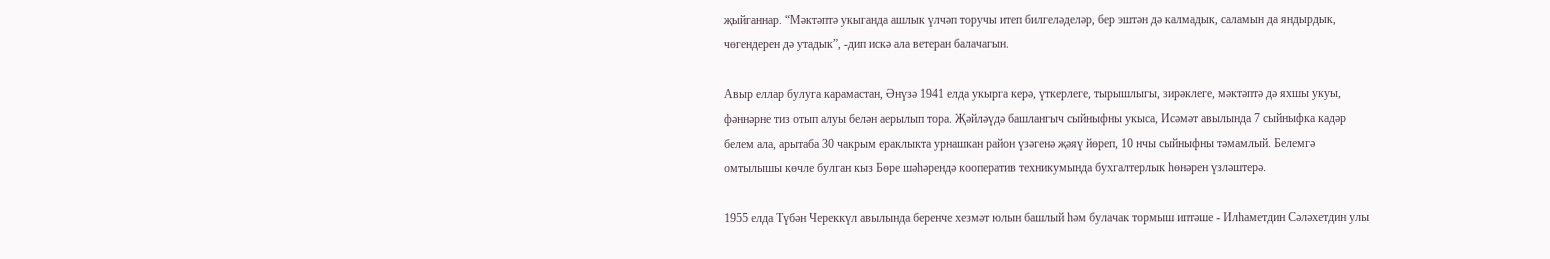җыйганнар. “Мәктәптә укыганда ашлык үлчәп торучы итеп билгеләделәр, бер эштән дә калмадык, саламын да яндырдык, чөгендерен дә утадык”, -дип искә ала ветеран балачагын.

Авыр еллар булуга карамастан, Әнүзә 1941 елда укырга керә, үткерлеге, тырышлыгы, зирәклеге, мәктәптә дә яхшы укуы, фәннәрне тиз отып алуы белән аерылып тора. Җәйләүдә башлангыч сыйныфны укыса, Исәмәт авылында 7 сыйныфка кадәр белем ала, арытаба 30 чакрым ераклыкта урнашкан район үзәгенә җәяү йөреп, 10 нчы сыйныфны тәмамлый. Белемгә омтылышы көчле булган кыз Бөре шәһәрендә кооператив техникумында бухгалтерлык һөнәрен үзләштерә.

1955 елда Түбән Череккүл авылында беренче хезмәт юлын башлый һәм булачак тормыш иптәше - Илһаметдин Сәләхетдин улы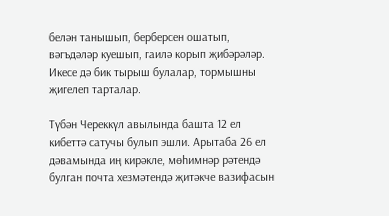белән танышып, берберсен ошатып, вәгъдәләр куешып, гаилә корып җибәрәләр. Икесе дә бик тырыш булалар, тормышны җигелеп тарталар.

Түбән Череккүл авылында башта 12 ел кибеттә сатучы булып эшли. Арытаба 26 ел дәвамында иң кирәкле, мөһимнәр рәтендә булган почта хезмәтендә җитәкче вазифасын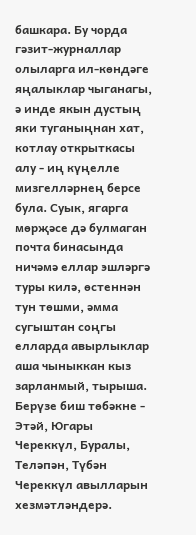башкара. Бу чорда гәзит-журналлар олыларга ил-көндәге яңалыклар чыганагы, ә инде якын дустың яки туганыңнан хат, котлау открыткасы алу - иң күңелле мизгелләрнең берсе була. Суык, ягарга мөрҗәсе дә булмаган почта бинасында ничәмә еллар эшләргә туры килә, өстеннән тун төшми, әмма сугыштан соңгы елларда авырлыклар аша чыныккан кыз зарланмый, тырыша. Берүзе биш төбәкне - Этәй, Югары Череккүл, Буралы, Теләпән, Түбән Череккүл авылларын хезмәтләндерә.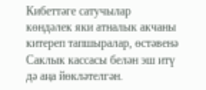Кибеттәге сатучылар көндәлек яки атналык акчаны китереп тапшыралар, өстәвенә Саклык кассасы белән эш итү дә аңа йөкләтелгән.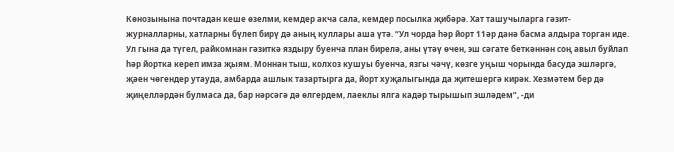Көнозынына почтадан кеше өзелми, кемдер акча сала, кемдер посылка җибәрә. Хат ташучыларга гәзит-журналларны, хатларны бүлеп бирү дә аның куллары аша үтә. “Ул чорда һәр йорт 11әр данә басма алдыра торган иде. Ул гына да түгел, райкомнан гәзиткә яздыру буенча план бирелә, аны үтәү өчен, эш сәгате беткәннән соң авыл буйлап һәр йортка кереп имза җыям. Моннан тыш, колхоз кушуы буенча, язгы чәчү, көзге уңыш чорында басуда эшләргә, җәен чөгендер утауда, амбарда ашлык тазартырга да, йорт хуҗалыгында да җитешергә кирәк. Хезмәтем бер дә җиңелләрдән булмаса да, бар нәрсәгә дә өлгердем, лаеклы ялга кадәр тырышып эшләдем”, -ди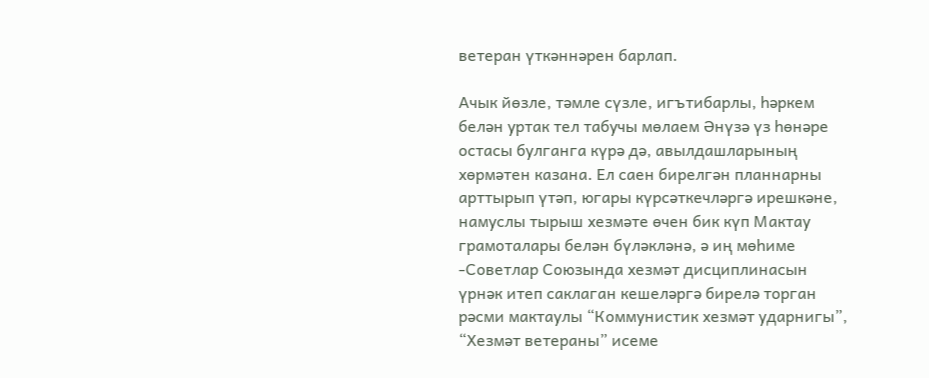ветеран үткәннәрен барлап.

Ачык йөзле, тәмле сүзле, игътибарлы, һәркем белән уртак тел табучы мөлаем Әнүзә үз һөнәре остасы булганга күрә дә, авылдашларының хөрмәтен казана. Ел саен бирелгән планнарны арттырып үтәп, югары күрсәткечләргә ирешкәне, намуслы тырыш хезмәте өчен бик күп Мактау грамоталары белән бүләкләнә, ә иң мөһиме -Советлар Союзында хезмәт дисциплинасын үрнәк итеп саклаган кешеләргә бирелә торган рәсми мактаулы “Коммунистик хезмәт ударнигы”, “Хезмәт ветераны” исеме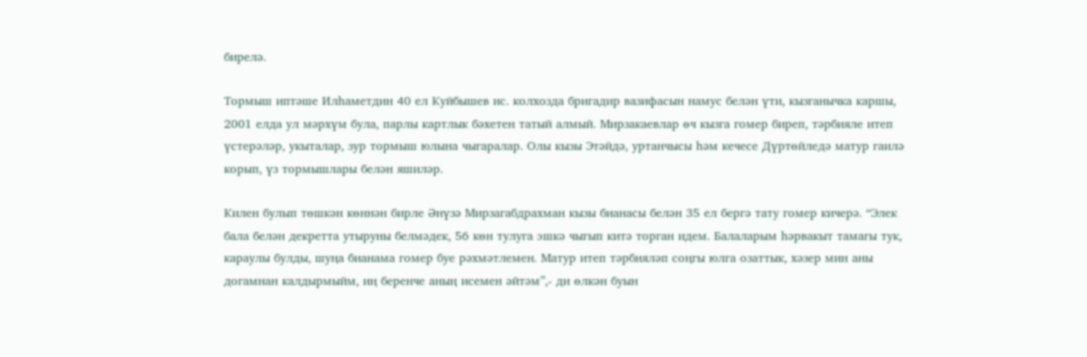бирелә.

Тормыш иптәше Илһаметдин 40 ел Куйбышев ис. колхозда бригадир вазифасын намус белән үти, кызганычка каршы, 2001 елда ул мәрхүм була, парлы картлык бәхетен татый алмый. Мирзакаевлар өч кызга гомер биреп, тәрбияле итеп үстерәләр, укыталар, зур тормыш юлына чыгаралар. Олы кызы Этәйдә, уртанчысы һәм кечесе Дүртөйледә матур гаилә корып, үз тормышлары белән яшиләр.

Килен булып төшкән көннән бирле Әнүзә Мирзагабдрахман кызы бианасы белән 35 ел бергә тату гомер кичерә. “Элек бала белән декретта утыруны белмәдек, 56 көн тулуга эшкә чыгып китә торган идем. Балаларым һәрвакыт тамагы тук, караулы булды, шуңа бианама гомер буе рәхмәтлемен. Матур итеп тәрбияләп соңгы юлга озаттык, хәзер мин аны догамнан калдырмыйм, иң беренче аның исемен әйтәм”,- ди өлкән буын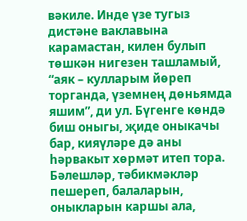вәкиле. Инде үзе тугыз дистәне ваклавына карамастан, килен булып төшкән нигезен ташламый, “аяк – кулларым йөреп торганда, үземнең дөньямда яшим”, ди ул. Бүгенге көндә биш оныгы, җиде оныкачы бар, кияүләре дә аны һәрвакыт хөрмәт итеп тора. Бәлешләр, тәбикмәкләр пешереп, балаларын, оныкларын каршы ала,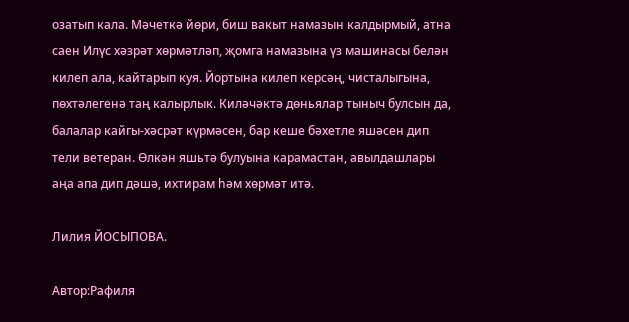озатып кала. Мәчеткә йөри, биш вакыт намазын калдырмый, атна саен Илүс хәзрәт хөрмәтләп, җомга намазына үз машинасы белән килеп ала, кайтарып куя. Йортына килеп керсәң, чисталыгына, пөхтәлегенә таң калырлык. Киләчәктә дөньялар тыныч булсын да, балалар кайгы-хәсрәт күрмәсен, бар кеше бәхетле яшәсен дип тели ветеран. Өлкән яшьтә булуына карамастан, авылдашлары аңа апа дип дәшә, ихтирам һәм хөрмәт итә.

Лилия ЙОСЫПОВА.

Автор:Рафиля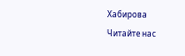Хабирова
Читайте нас